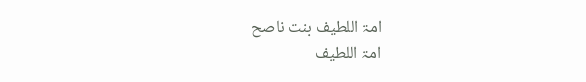امۃ اللطیف بنت ناصح
امۃ اللطیف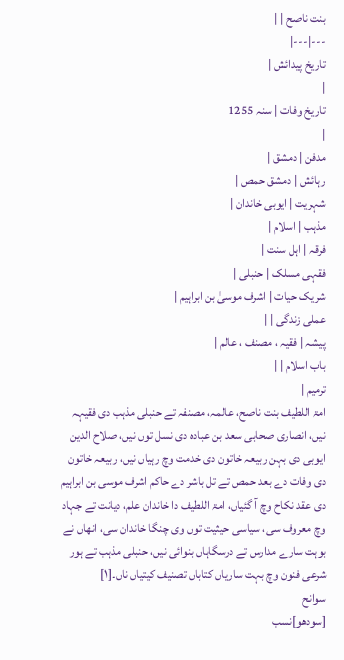بنت ناصح | |
---|---|
تاریخ پیدائش |
|
تاریخ وفات | سنہ 1255
|
مدفن | دمشق |
رہائش | دمشق حمص |
شہریت | ایوبی خاندان |
مذہب | اسلام |
فرقہ | اہل سنت |
فقہی مسلک | حنبلی |
شریک حیات | اشرف موسیٰ بن ابراہیم |
عملی زندگی | |
پیشہ | فقیہ ، مصنف ، عالم |
باب اسلام | |
ترمیم |
امۃ اللطیف بنت ناصح، عالمہ، مصنفہ تے حنبلی مذہب دی فقیہہ نيں، انصاری صحابی سعد بن عبادہ دی نسل توں نيں، صلاح الدین ایوبی دی بہن ربیعہ خاتون دی خدمت وچ رہیاں نيں، ربیعہ خاتون دی وفات دے بعد حمص تے تل باشر دے حاکم اشرف موسی بن ابراہیم دی عقد نکاح وچ آ گئياں، امۃ اللطیف دا خاندان علم، دیانت تے جہاد وچ معروف سی، سیاسی حیثیت توں وی چنگا خاندان سی، انھاں نے بوہت سارے مدارس تے درسگاہاں بنوائی نيں، حنبلی مذہب تے ہور شرعی فنون وچ بہت ساریاں کتاباں تصنیف کيتیاں ناں۔[۱]
سوانح
[سودھو]نسب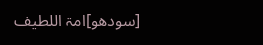[سودھو]امۃ اللطیف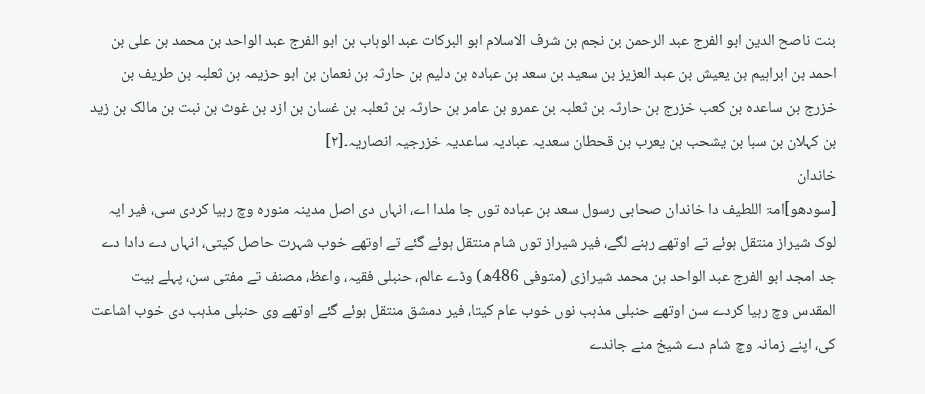بنت ناصح الدین ابو الفرج عبد الرحمن بن نجم بن شرف الاسلام ابو البرکات عبد الوہاب بن ابو الفرج عبد الواحد بن محمد بن علی بن احمد بن ابراہیم بن یعیش بن عبد العزیز بن سعید بن سعد بن عبادہ بن دلیم بن حارثہ بن نعمان بن ابو حزیمہ بن ثعلبہ بن طریف بن خزرج بن ساعدہ بن کعب خزرج بن حارثہ بن ثعلبہ بن عمرو بن عامر بن حارثہ بن ثعلبہ بن غسان بن ازد بن غوث بن نبت بن مالک بن زید بن کہلان بن سبا بن یشحب بن یعرب بن قحطان سعدیہ عبادیہ ساعدیہ خزرجیہ انصاریہ۔[۲]
خاندان
[سودھو]امۃ اللطیف دا خاندان صحابی رسول سعد بن عبادہ توں جا ملدا اے، انہاں دی اصل مدینہ منورہ وچ رہیا کردی سی، فیر ایہ لوک شیراز منتقل ہوئے تے اوتھے رہنے لگے، فیر شیراز توں شام منتقل ہوئے گئے تے اوتھے خوب شہرت حاصل کيتی، انہاں دے دادا دے جد امجد ابو الفرج عبد الواحد بن محمد شیرازی (متوفی 486ھ) وڈے عالم، حنبلی فقیہ، واعظ، مصنف تے مفتی سن، پہلے بیت المقدس وچ رہیا کردے سن اوتھے حنبلی مذہب نوں خوب عام کيتا، فیر دمشق منتقل ہوئے گئے اوتھے وی حنبلی مذہب دی خوب اشاعت کی، اپنے زمانہ وچ شام دے شیخ منے جاندے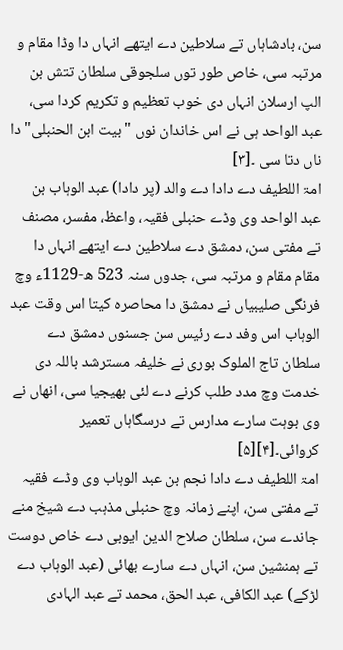سن، بادشاہاں تے سلاطین دے ایتھے انہاں دا وڈا مقام و مرتبہ سی، خاص طور توں سلجوقی سلطان تتش بن الپ ارسلان انہاں دی خوب تعظیم و تکریم کردا سی، عبد الواحد ہی نے اس خاندان نوں "بیت ابن الحنبلی" دا ناں دتا سی ۔[۳]
امۃ اللطیف دے دادا دے والد (پر دادا) عبد الوہاب بن عبد الواحد وی وڈے حنبلی فقیہ، واعظ، مفسر، مصنف تے مفتی سن، دمشق دے سلاطین دے ایتھے انہاں دا مقام مقام و مرتبہ سی، جدوں سنہ 523 ھ-1129ء وچ فرنگی صلیبیاں نے دمشق دا محاصرہ کیتا اس وقت عبد الوہاب اس وفد دے رئیس سن جسنوں دمشق دے سلطان تاج الملوک بوری نے خلیفہ مسترشد باللہ دی خدمت وچ مدد طلب کرنے دے لئی بھیجیا سی، انھاں نے وی بوہت سارے مدارس تے درسگاہاں تعمیر کروائی۔[۴][۵]
امۃ اللطیف دے دادا نجم بن عبد الوہاب وی وڈے فقیہ تے مفتی سن، اپنے زمانہ وچ حنبلی مذہب دے شیخ منے جاندے سن، سلطان صلاح الدین ایوبی دے خاص دوست تے ہمنشین سن، انہاں دے سارے بھائی (عبد الوہاب دے لڑکے) عبد الکافی، عبد الحق، محمد تے عبد الہادی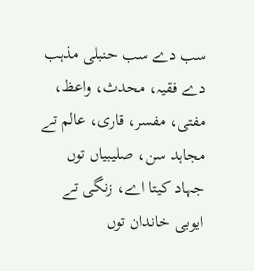سب دے سب حنبلی مذہب دے فقیہ، محدث، واعظ، مفتی، مفسر، قاری، عالم تے مجاہد سن، صلیبیاں توں جہاد کیتا اے، زنگی تے ایوبی خاندان توں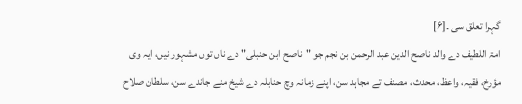گہرا تعلق سی ۔[۶]
امۃ اللطیف دے والد ناصح الدین عبد الرحمن بن نجم جو "ناصح ابن حنبلی" دے ناں توں مشہور نيں، ایہ وی مؤرخ، فقیہ، واعظ، محدث، مصنف تے مجاہد سن، اپنے زمانہ وچ حنابلہ دے شیخ منے جاندے سن، سلطان صلاح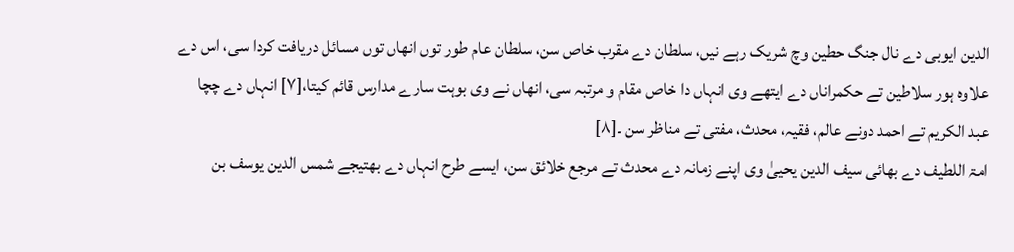الدین ایوبی دے نال جنگ حطین وچ شریک رہے نيں، سلطان دے مقرب خاص سن، سلطان عام طور توں انھاں توں مسائل دریافت کردا سی، اس دے علاوہ ہور سلاطین تے حکمراناں دے ایتھے وی انہاں دا خاص مقام و مرتبہ سی، انھاں نے وی بوہت سارے مدارس قائم کيتا،[۷] انہاں دے چچا عبد الکریم تے احمد دونے عالم، فقیہ، محدث، مفتی تے مناظر سن ۔[۸]
امۃ اللطیف دے بھائی سیف الدین یحییٰ وی اپنے زمانہ دے محدث تے مرجع خلائق سن، ايسے طرح انہاں دے بھتیجے شمس الدین یوسف بن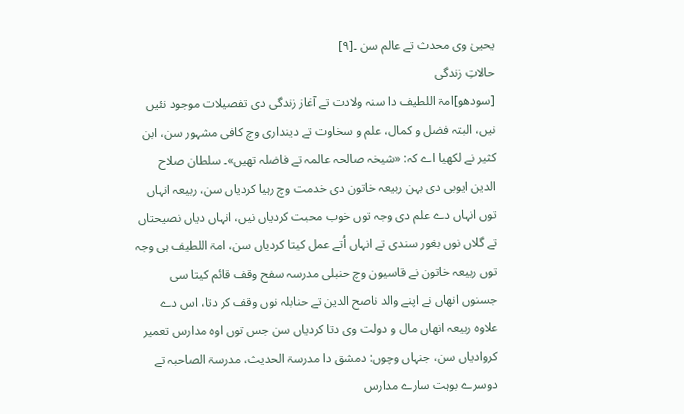یحییٰ وی محدث تے عالم سن ۔[۹]
حالاتِ زندگی
[سودھو]امۃ اللطیف دا سنہ ولادت تے آغاز زندگی دی تفصیلات موجود نئيں نيں، البتہ فضل و کمال، علم و سخاوت تے دینداری وچ کافی مشہور سن، ابن کثیر نے لکھیا اے کہ: «شیخہ صالحہ عالمہ تے فاضلہ تھیں»۔ سلطان صلاح الدین ایوبی دی بہن ربیعہ خاتون دی خدمت وچ رہیا کردیاں سن، ربیعہ انہاں توں انہاں دے علم دی وجہ توں خوب محبت کردیاں نيں، انہاں دیاں نصیحتاں تے گلاں نوں بغور سندی تے انہاں اُتے عمل کیتا کردیاں سن، امۃ اللطیف ہی وجہ توں ربیعہ خاتون نے قاسیون وچ حنبلی مدرسہ سفح وقف قائم کیتا سی جسنوں انھاں نے اپنے والد ناصح الدین تے حنابلہ نوں وقف کر دتا، اس دے علاوہ ربیعہ انھاں مال و دولت وی دتا کردیاں سن جس توں اوہ مدارس تعمیر کروادیاں سن، جنہاں وچوں: دمشق دا مدرسۃ الحدیث، مدرسۃ الصاحبہ تے دوسرے بوہت سارے مدارس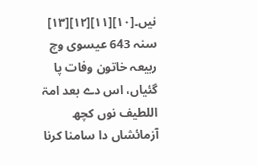نيں۔[۱۰][۱۱][۱۲][۱۳]
سنہ 643 عیسوی وچ ربیعہ خاتون وفات پا گئياں، اس دے بعد امۃ اللطیف نوں کچھ آزمائشاں دا سامنا کرنا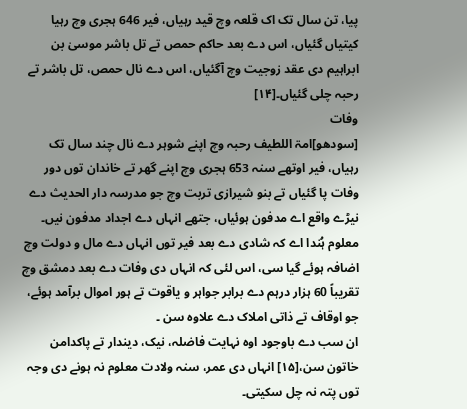پيا، تن سال تک اک قلعہ وچ قید رہیاں، فیر 646 ہجری وچ رہیا کيتیاں گئیاں، اس دے بعد حاکم حمص تے تل باشر موسیٰ بن ابراہیم دی عقد زوجیت وچ آگئياں، اس دے نال حمص، تل باشر تے رحبہ چلی گئياں۔[۱۴]
وفات
[سودھو]امۃ اللطیف رحبہ وچ اپنے شوہر دے نال چند سال تک رہیاں، فیر اوتھے سنہ 653 ہجری وچ اپنے گھر تے خاندان توں دور وفات پا گئياں تے بنو شیرازی تربت وچ جو مدرسہ دار الحدیث دے نیڑے واقع اے مدفون ہوئیاں، جتھے انہاں دے اجداد مدفون نيں۔
معلوم ہُندا اے کہ شادی دے بعد فیر توں انہاں دے مال و دولت وچ اضافہ ہوئے گیا سی، اس لئی کہ انہاں دی وفات دے بعد دمشق وچ تقریباً 60 ہزار درہم دے برابر جواہر و یاقوت تے ہور اموال برآمد ہوئے، جو اوقاف تے ذاتی املاک دے علاوہ سن ۔
ان سب دے باوجود اوہ نہایت فاضلہ، نیک، دیندار تے پاکدامن خاتون سن،[۱۵] انہاں دی عمر، سنہ ولادت معلوم نہ ہونے دی وجہ توں پتہ نہ چل سکيتی۔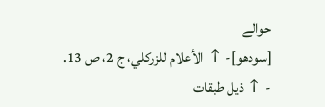حوالے
[سودھو]- ↑ الأعلام للزركلي، ج 2، ص 13.
- ↑ ذيل طبقات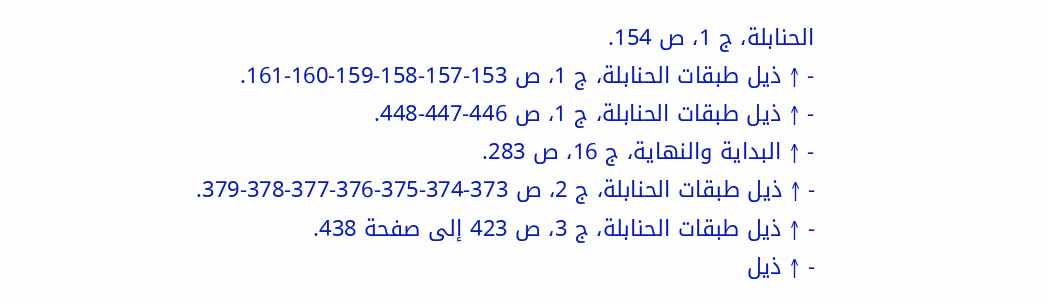الحنابلة، ج 1، ص 154.
- ↑ ذيل طبقات الحنابلة، ج 1، ص 153-157-158-159-160-161.
- ↑ ذيل طبقات الحنابلة، ج 1، ص 446-447-448.
- ↑ البداية والنهاية، ج 16، ص 283.
- ↑ ذيل طبقات الحنابلة، ج 2، ص 373-374-375-376-377-378-379.
- ↑ ذيل طبقات الحنابلة، ج 3، ص 423 إلى صفحة 438.
- ↑ ذيل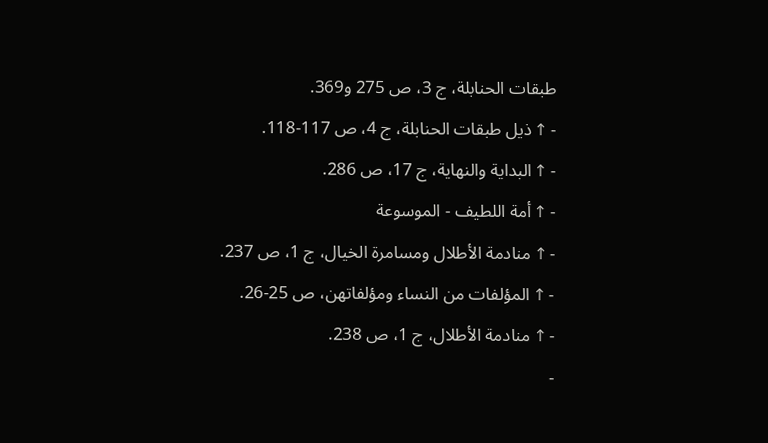طبقات الحنابلة، ج 3، ص 275 و369.
- ↑ ذيل طبقات الحنابلة، ج 4، ص 117-118.
- ↑ البداية والنهاية، ج 17، ص 286.
- ↑ أمة اللطيف - الموسوعة
- ↑ منادمة الأطلال ومسامرة الخيال، ج 1، ص 237.
- ↑ المؤلفات من النساء ومؤلفاتهن، ص 25-26.
- ↑ منادمة الأطلال، ج 1، ص 238.
-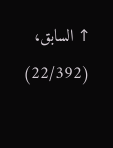↑ السابق، (22/392)